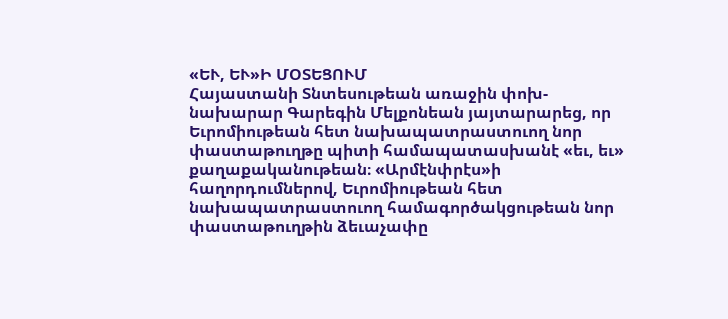«ԵՒ, ԵՒ»Ի ՄՕՏԵՑՈՒՄ
Հայաստանի Տնտեսութեան առաջին փոխ-նախարար Գարեգին Մելքոնեան յայտարարեց, որ Եւրոմիութեան հետ նախապատրաստուող նոր փաստաթուղթը պիտի համապատասխանէ «եւ, եւ» քաղաքականութեան։ «Արմէնփրէս»ի հաղորդումներով, Եւրոմիութեան հետ նախապատրաստուող համագործակցութեան նոր փաստաթուղթին ձեւաչափը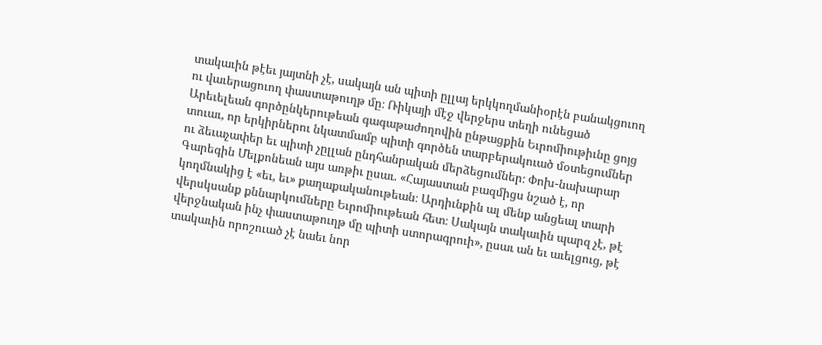տակաւին թէեւ յայտնի չէ, սակայն ան պիտի ըլլայ երկկողմանիօրէն բանակցուող ու վաւերացուող փաստաթուղթ մը։ Ռիկայի մէջ վերջերս տեղի ունեցած Արեւելեան գործընկերութեան գագաթաժողովին ընթացքին Եւրոմիութիւնը ցոյց տուաւ, որ երկիրներու նկատմամբ պիտի գործեն տարբերակուած մօտեցումներ ու ձեւաչափեր եւ պիտի չըլլան ընդհանրական մերձեցումներ։ Փոխ-նախարար Գարեգին Մելքոնեան այս առթիւ ըսաւ. «Հայաստան բազմիցս նշած է, որ կողմնակից է «եւ, եւ» քաղաքականութեան։ Արդիւնքին ալ մենք անցեալ տարի վերսկսանք քննարկումները Եւրոմիութեան հետ։ Սակայն տակաւին պարզ չէ, թէ վերջնական ինչ փաստաթուղթ մը պիտի ստորագրուի», ըսաւ ան եւ աւելցուց, թէ տակաւին որոշուած չէ նաեւ նոր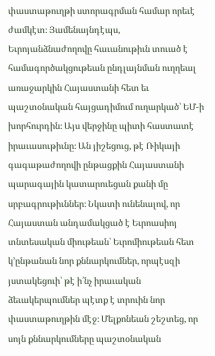փաստաթուղթի ստորագրման համար որեւէ ժամկէտ։ Յամենայնդէպս, Եւրոյանձնաժողովը հաւանութիւն տուած է համագործակցութեան ընդլայնման ուղղեալ առաջարկին Հայաստանի հետ եւ պաշտօնական հայցադիմում ուղարկած՝ ԵՄ-ի խորհուրդին։ Այս վերջինը պիտի հաստատէ իրաւասութիւնը։ Ան յիշեցուց, թէ Ռիկայի գագաթաժողովի ընթացքին Հայաստանի պարագային կատարուեցան քանի մը սրբագրութիւններ։ Նկատի ունենալով, որ Հայաստան անդամակցած է Եւրոասիոյ տնտեսական միութեան՝ Եւրոմիութեան հետ կ՚ընթանան նոր քննարկումներ, որպէսզի յստակեցուի՝ թէ ի՛նչ իրաւական ձեւակերպումներ պէտք է տրուին նոր փաստաթուղթին մէջ։ Մելքոնեան շեշտեց, որ սոյն քննարկումները պաշտօնական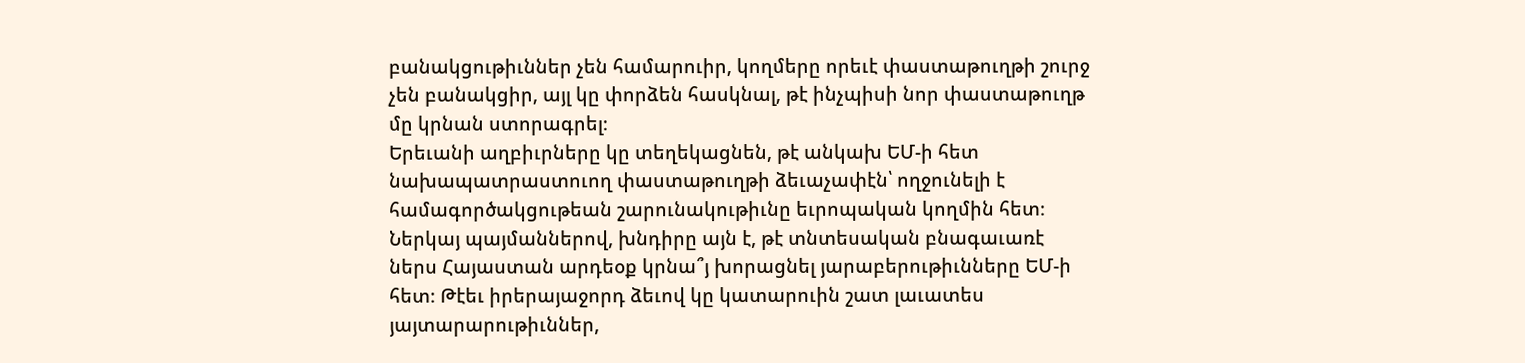բանակցութիւններ չեն համարուիր, կողմերը որեւէ փաստաթուղթի շուրջ չեն բանակցիր, այլ կը փորձեն հասկնալ, թէ ինչպիսի նոր փաստաթուղթ մը կրնան ստորագրել։
Երեւանի աղբիւրները կը տեղեկացնեն, թէ անկախ ԵՄ-ի հետ նախապատրաստուող փաստաթուղթի ձեւաչափէն՝ ողջունելի է համագործակցութեան շարունակութիւնը եւրոպական կողմին հետ։ Ներկայ պայմաններով, խնդիրը այն է, թէ տնտեսական բնագաւառէ ներս Հայաստան արդեօք կրնա՞յ խորացնել յարաբերութիւնները ԵՄ-ի հետ։ Թէեւ իրերայաջորդ ձեւով կը կատարուին շատ լաւատես յայտարարութիւններ,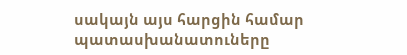սակայն այս հարցին համար պատասխանատուները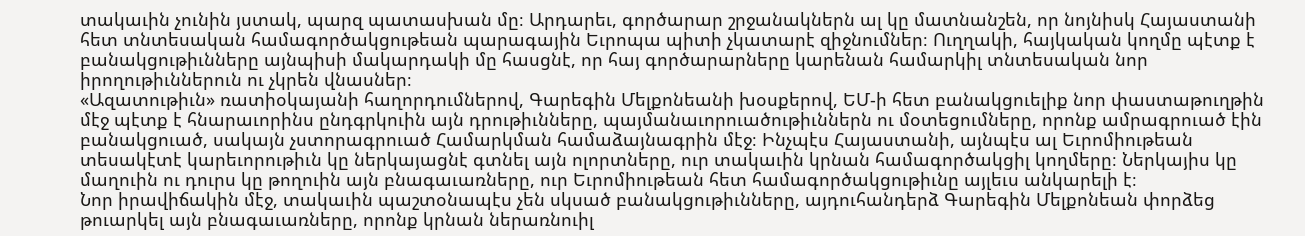տակաւին չունին յստակ, պարզ պատասխան մը։ Արդարեւ, գործարար շրջանակներն ալ կը մատնանշեն, որ նոյնիսկ Հայաստանի հետ տնտեսական համագործակցութեան պարագային Եւրոպա պիտի չկատարէ զիջնումներ։ Ուղղակի, հայկական կողմը պէտք է բանակցութիւնները այնպիսի մակարդակի մը հասցնէ, որ հայ գործարարները կարենան համարկիլ տնտեսական նոր իրողութիւններուն ու չկրեն վնասներ։
«Ազատութիւն» ռատիօկայանի հաղորդումներով, Գարեգին Մելքոնեանի խօսքերով, ԵՄ-ի հետ բանակցուելիք նոր փաստաթուղթին մէջ պէտք է հնարաւորինս ընդգրկուին այն դրութիւնները, պայմանաւորուածութիւններն ու մօտեցումները, որոնք ամրագրուած էին բանակցուած, սակայն չստորագրուած Համարկման համաձայնագրին մէջ։ Ինչպէս Հայաստանի, այնպէս ալ Եւրոմիութեան տեսակէտէ կարեւորութիւն կը ներկայացնէ գտնել այն ոլորտները, ուր տակաւին կրնան համագործակցիլ կողմերը։ Ներկայիս կը մաղուին ու դուրս կը թողուին այն բնագաւառները, ուր Եւրոմիութեան հետ համագործակցութիւնը այլեւս անկարելի է։
Նոր իրավիճակին մէջ, տակաւին պաշտօնապէս չեն սկսած բանակցութիւնները, այդուհանդերձ Գարեգին Մելքոնեան փորձեց թուարկել այն բնագաւառները, որոնք կրնան ներառնուիլ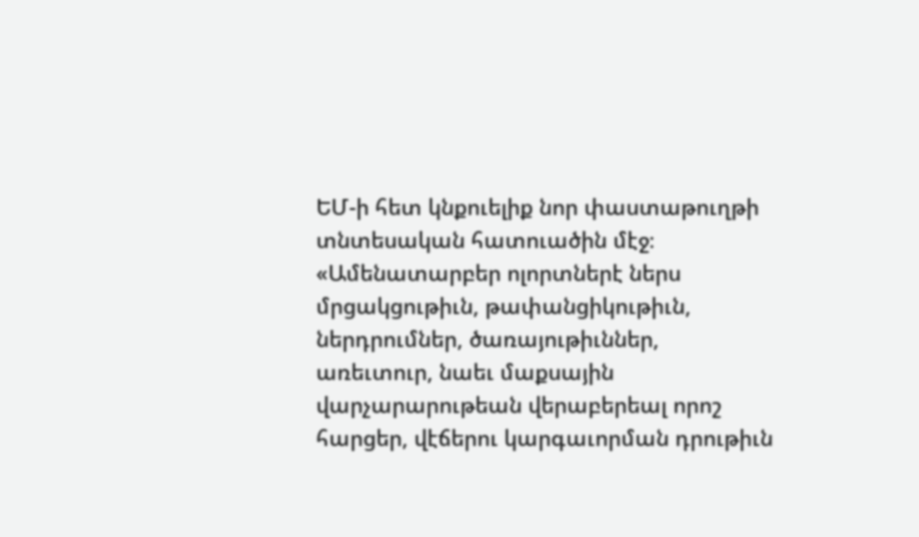ԵՄ-ի հետ կնքուելիք նոր փաստաթուղթի տնտեսական հատուածին մէջ։ «Ամենատարբեր ոլորտներէ ներս մրցակցութիւն, թափանցիկութիւն, ներդրումներ, ծառայութիւններ, առեւտուր, նաեւ մաքսային վարչարարութեան վերաբերեալ որոշ հարցեր, վէճերու կարգաւորման դրութիւն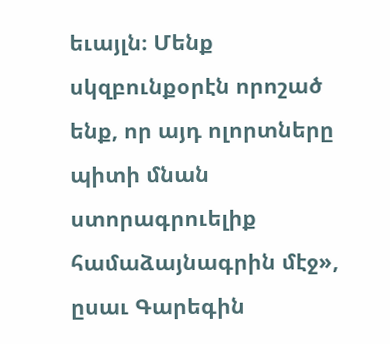եւայլն։ Մենք սկզբունքօրէն որոշած ենք, որ այդ ոլորտները պիտի մնան ստորագրուելիք համաձայնագրին մէջ», ըսաւ Գարեգին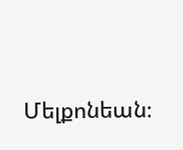Մելքոնեան։